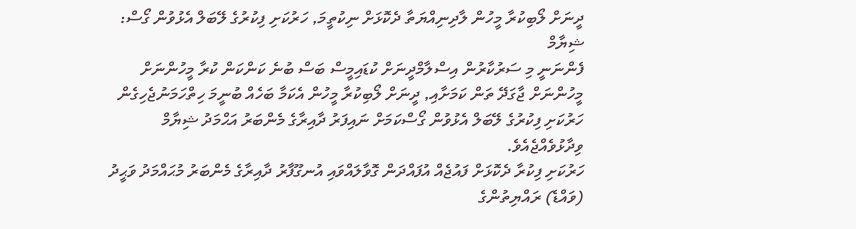ދީނަށް ލޯބިކުރާ މީހުން ލާދިނިއްޔަތާ ދެކޮޅަށް ނިކުތީމަ, ހަރުކަށި ފިކުރުގެ ލޭބަލް އެޅުވުން ގޯސް: ޝިޔާމް
ފެންނަނީ މި ސަރުކާރުން އިސްލާމްދީނަށް ކުޑައިމީސް ބަސް ބުނެ ކަންކަން ކުރާ މީހުންނަށް މީހުންނަށް ޖާގަދޭ ތަން ކަމަށާއި, ދީނަށް ލޯބިކުރާ މީހުން އެކަމާ ބަހެއް ބުނީމަ ހިތްހަމަނުޖެހިގެން ހަރުކަށި ފިކުރުގެ ލޭބަލް އެޅުވުން ގޯސްކަމަށް ނައިފަރު ދާއިރާގެ މެންބަރު އަޙްމަދު ޝިޔާމް ވިދާޅުވެއްޖެއެވެ.
ހަރުކަށި ފިކުރާ ދެކޮޅަށް ފައުޖެއް އުފައްދަން ގޮވާލައްވައި އުނގޫފާރު ދާއިރާގެ މެންބަރު މުޙައްމަދު ވަޙީދު (ވައްޑެ) ރައްޔިތުންގެ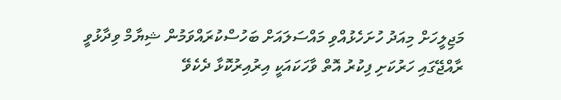މަޖިލީހަށް މިއަދު ހުށަހެޅުއްވި މައްސަލައަށް ބަހުސްކުރައްވަމުން ޝިޔާމް ވިދާޅުވީ ރާއްޖޭގައި ހަރުކަށި ފިކުރު އޮތް ވާހަކައަކީ އިރުއިރުކޮޅާ ދެކެވޭ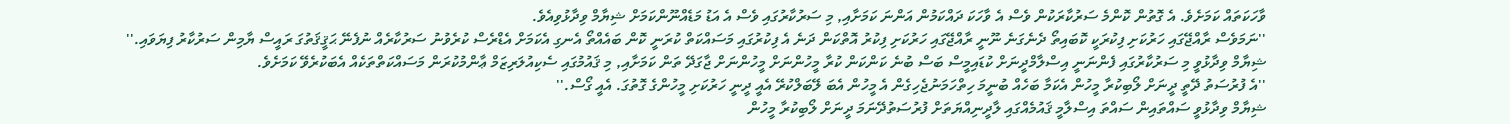ވާހަކަތައް ކަމަށެވެ. އެ ގޮތުން ކޮންމެ ސަރުކާރަކުން ވެސް އެ ވާހަކަ ދައްކަމުން އަންނަ ކަމަށާއި, މި ސަރުކާރުގައި ވެސް އެ އަޑު މަޑެއްނޫންކަމަށް ޝިޔާމް ވިދާޅުވިއެވެ.
''ނަމަވެސް ރާއްޖޭގައި ހަރުކަށި ފިކުރަކީ ކޮބައިތޯ ދެނެގަނެ ނޫނީ ރާއްޖޭގައި ހަރުކަށި ފިކުރު އޮތްކަން ދަނެ އެ ފިކުރުގައި މަސައްކަތް ކުރަނީ ކޮން ބައެއްތޯ އެނގި އެކަމަށް އެޑްރެސް ކުރެވުނު ސަރުކާރެއް ނުފެނޭ ޙަޤީޤަތުގަ ރައީސް ޔާމިން ސަރުކާރު ފިޔަވައި.''
ޝިޔާމް ވިދާޅުވީ މި ސަރުކާރުގައި ފެންނަނީ އިސްލާމްދީނަށް ކުޑައިމީސް ބަސް ބުނެ ކަންކަން ކުރާ މީހުންނަށް މީހުންނަށް ޖާގަދޭ ތަން ކަމަށާއި, މި ޤައުމުގައި ސެކިއުލަރިޒަމް ޢާންމުކުރަން މަސައްކަތްތަކެއް އެބަކުރެވޭ ކަމަށެވެ.
''އެ ފުރުސަތު ދޭތީ ދީނަށް ލޯބިކުރާ މީހުން އެކަމާ ބަހެއް ބުނީމަ ހިތްހަމަނުޖެހިގެން އެ މީހުން އެބަ ލޭބަލްކުރޭ އެއީ ދީނީ ހަރުކަށި މީހުންގެ ގޮތުގަ. އެއީ ގޯސް.''
ޝިޔާމް ވިދާޅުވީ ސައްތައިން ސައްތަ އިސްލާމީ ޤައުމެއްގައި ލާދީނިއްޔަތަށް ފުރުސަތުދޭނަމަ ދީނަށް ލޯބިކުރާ މީހުން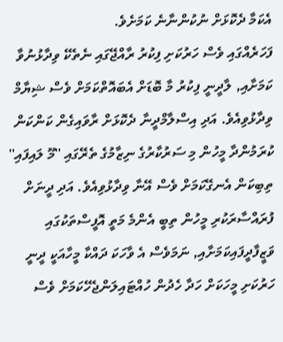އެކަމާ ދެކޮޅަށް ނުކުންނާނެ ކަމަށެވެ.
ފަހަރެއްގައި ވެސް ހަރުކަށި ފިކުރު ރާއްޖޭގައި ނެތެކޭ ވިދާޅުނުވާ ކަމަށާއި, ލާދީނީ ފިކުރު މާ ބޮޑަށް އެބައޮތްކަމަށް ވެސް ޝިޔާމް ވިދާޅުވިއެވެ. އަދި އިސްލާމްދީނާ ދެކޮޅަށް ރާވައިގެން ކަންކަން ކުރަމުންދާ މީހުން މި ސަރުކާރުގެ ނިޒާމުގެ ތެރޭގައި ''މޫ ލައިފައި'' ތިބިކަން އެނގޭކަމަށް ވެސް އޭނާ ވިދާޅުވިއެވެ. އަދި ދީނަށް ފުރައްސާރަކުރި މީހުން ތިބީ އެންމެ މަތީ އޮފީސްތަކުގައި ވަޒީފާދީފައިކަމަށާއި, ނަމަވެސް އެ ވާހަކަ ދައްކާ މީހާއަކީ ދީނީ ހަރުކަށި މީހަކަށް ހަދާ ހެދުން ހުއްޓައިލަންޖެހޭކަމަށް ވެސް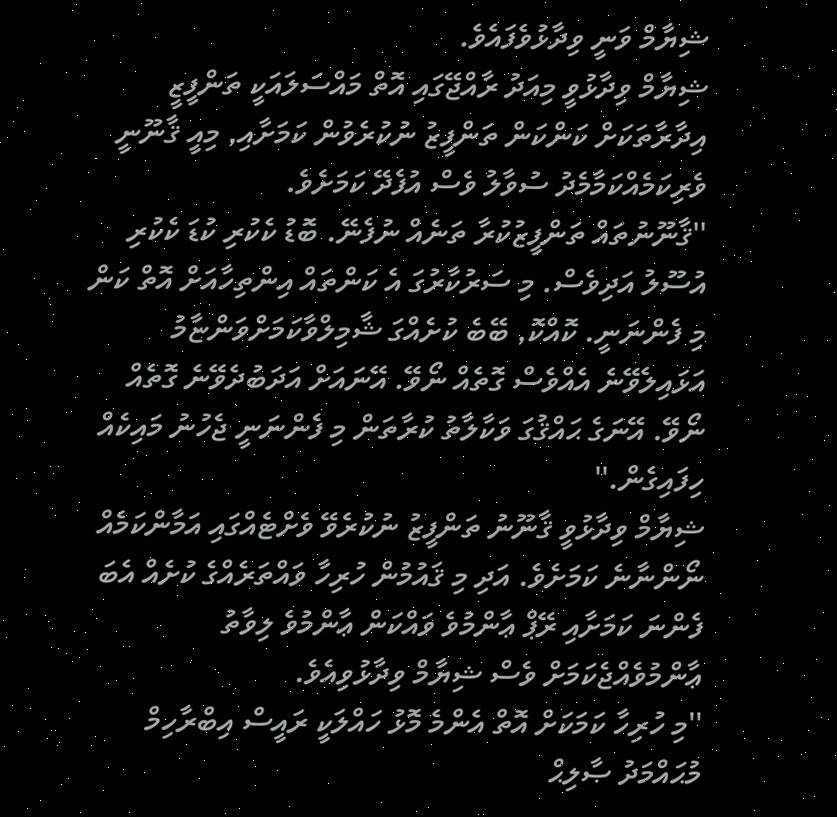ޝިޔާމް ވަނީ ވިދާޅުވެފައެވެ.
ޝިޔާމް ވިދާޅުވީ މިއަދު ރާއްޖޭގައި އޮތް މައްސަލައަކީ ތަންފީޒީ އިދާރާތަކަށް ކަންކަން ތަންފީޒު ނުކުރެވުން ކަމަށާއި, މިއީ ޤާނޫނީ ވެރިކަމެއްކަމާމެދު ސުވާލު ވެސް އުފެދޭ ކަމަށެވެ.
''ޤާނޫނުތައް ތަންފީޒުކުރާ ތަނެއް ނުފެނޭ. ބޮޑު ކެކުރި ކުޑަ ކެކުރި އުސޫލު އަދިވެސް. މި ސަރުކާރުގަ އެ ކަންތައް އިންތިހާއަށް އޮތް ކަން މި ފެންނަނީ. ކޮއްކޮ, ބޭބެ ކުށެއްގަ ޝާމިލްވާކަމަށްވަންޏާމު އަޅައިލެވޭނެ އެއްވެސް ގޮތެއް ނޯވޭ. އޭނައަށް އަދަބުދެވޭނެ ގޮތެއް ނޯވޭ. އޭނަގެ ޙައްޤުގަ ވަކާލާތު ކުރާތަން މި ފެންނަނީ ޖެހުނު މައިކެއް ހިފައިގެން.''
ޝިޔާމް ވިދާޅުވީ ޤާނޫނު ތަންފީޒު ނުކުރެވޭ ވެށްޓެއްގައި އަމާންކަމެއް ނޯންނާނެ ކަމަށެވެ. އަދި މި ޤައުމުން ހުރިހާ ވައްތަރެއްގެ ކުށެއް އެބަ ފެންނަ ކަމަށާއި ރޭޕް ޢާންމުވެ ވައްކަން ޢާންމުވެ ލިވާތު ޢާންމުވެއްޖެކަމަށް ވެސް ޝިޔާމް ވިދާޅުވިއެވެ.
''މި ހުރިހާ ކަމަކަށް އޮތް އެންމެ މޮޅު ހައްލަކީ ރައީސް އިބްރާހިމް މުޙައްމަދު ޞާލިޙް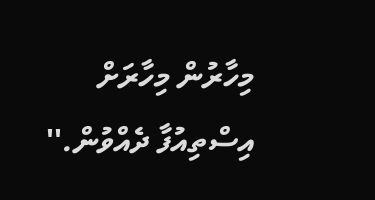މިހާރުން މިހާރަށް އިސްތިއުފާ ދެއްވުން.''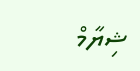ޝިޔާމް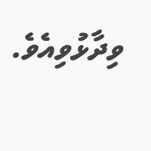ވިދާޅުވިއެވެ.